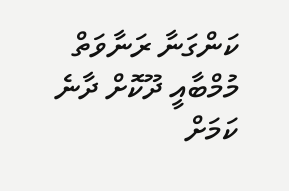ކަންގަނާ ރަނާވަތް މުމްބާއީ ދޫކޮށް ދާނެ ކަމަށް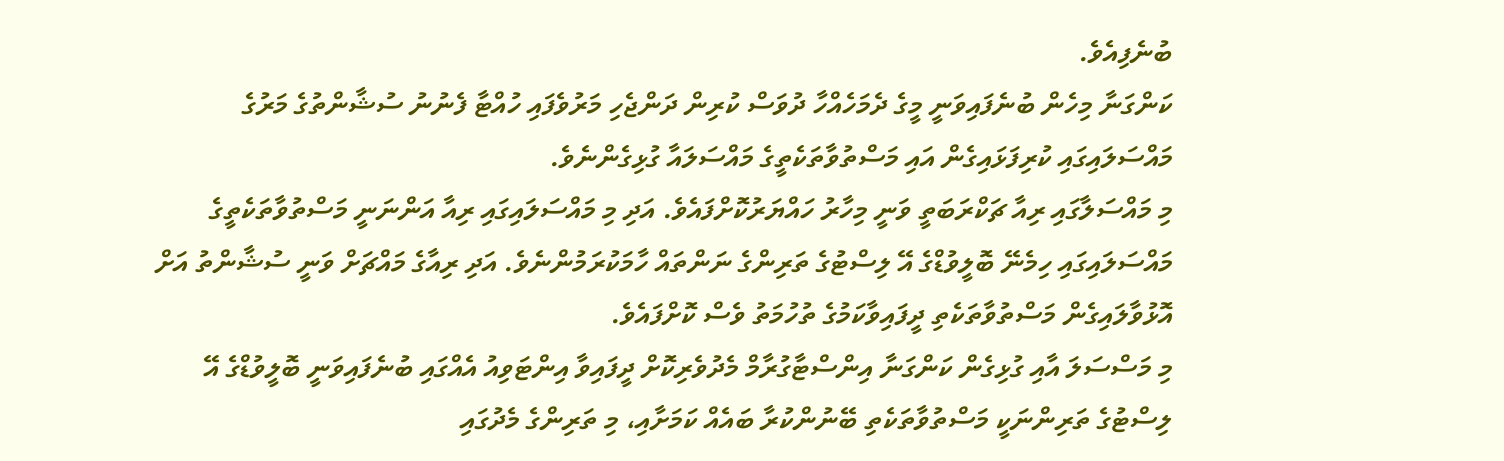ބުނެފިއެވެ.
ކަންގަނާ މިހެން ބުނެފައިވަނީ މީގެ ދެމަހެއްހާ ދުވަސް ކުރިން ދަންޖެހި މަރުވެފައި ހުއްޓާ ފެނުނު ސުޝާންތުގެ މަރުގެ މައްސަލައިގައި ކުރިފަޅައިގެން އައި މަސްތުވާތަކެތީގެ މައްސަލައާ ގުޅިގެންނެވެ.
މި މައްސަލާގައި ރިއާ ޗަކްރަބަތީ ވަނީ މިހާރު ހައްޔަރުކޮށްފައެވެ. އަދި މި މައްސަލައިގައި ރިއާ އަންނަނީ މަސްތުވާތަކެތީގެ މައްސަލައިގައި ހިމެނޭ ބޮލީވުޑްގެ އޭ ލިސްޓުގެ ތަރިންގެ ނަންތައް ހާމަކުރަމުންނެވެ. އަދި ރިއާގެ މައްޗަށް ވަނީ ސުޝާންތު އަށް އޮޅުވާލައިގެން މަސްތުވާތަކެތި ދީފައިވާކަމުގެ ތުހުމަތު ވެސް ކޮށްފައެވެ.
މި މަސްސަލަ އާއި ގުޅިގެން ކަންގަނާ އިންސްޓާގުރާމް މެދުވެރިކޮށް ދީފައިވާ އިންޓަވިއު އެއްގައި ބުނެފައިވަނީ ބޮލީވުޑްގެ އޭ ލިސްޓުގެ ތަރިންނަކީ މަސްތުވާތަކެތި ބޭނުންކުރާ ބައެއް ކަމަށާއި، މި ތަރިންގެ މެދުގައި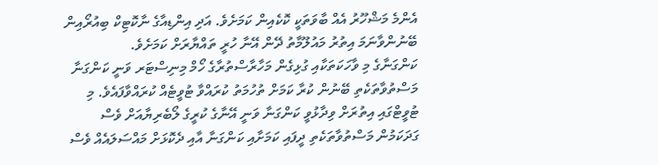އެންމެ މަޝްހޫރު އެއް ބާވަތަކީ ކޮކެއިން ކަމަށެވެ. އަދި އިންޑިއާގެ ނާކޮޓިކް ބިއުރޯއިން ބޭނުންވާނަމަ އިތުރު މައުލޫމާތު ދޭން އޭނާ ހުރީ ތައްޔާރަށް ކަމަށެވެ.
ކަންގަނާގެ މި ވާހަކަތަކާއި ގުޅިގެން މަހާރާސްތުރާގެ ހޯމް މިނިސްޓަރ ވަނީ ކަންގަނާ މަސްތުވާތަކެތި ބޭނުން ކުރާ ކަމަށް ތުހުމަތު ކުރައްވާ ޓުވީޓެއް ކުރައްވާފައެވެ. މި ޓުވީޓްގައި އިތުރަށް ވިދާޅުވީ ކަންގަނާ ވަނީ އޭނާގެ ކުރީގެ ލޯބެރިޔާއަށް ވެސް ގަދަކަމުން މަސްތުވާތަކެތި ދީފައި ކަމަށާއި ކަންގަނާ އާއި ދެކޮޅަށް މައްސަލައެއް ވެސް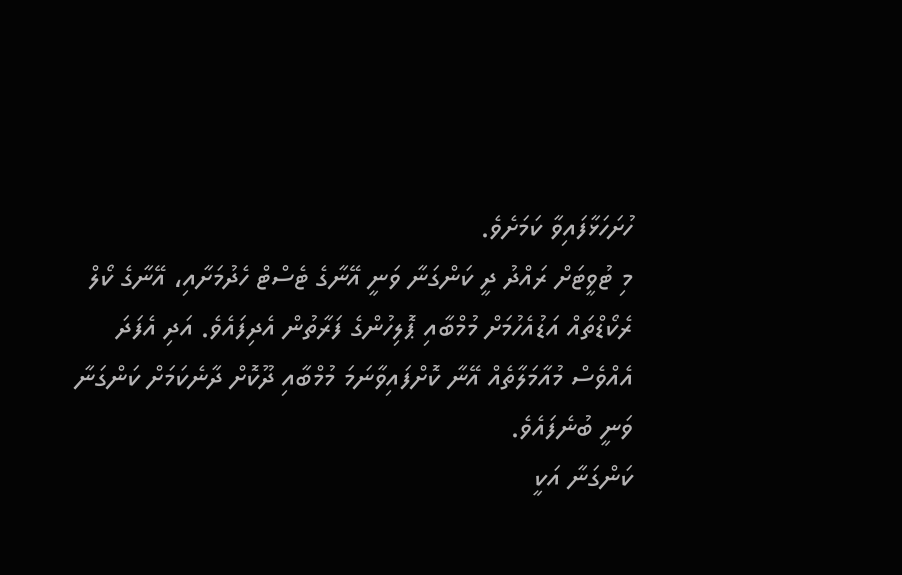ހުށަހަޅާފައިވާ ކަމަށެވެ.
މި ޓުވީޓަށް ރައްދު ދީ ކަންގަނާ ވަނީ އޭނާގެ ޓެސްޓް ހެދުމަށާއި، އޭނާގެ ކޯލް ރެކޯޑްތައް އަޑުއެހުމަށް މުމްބާއި ޕޮލިހުންގެ ފަރާތުން އެދިފައެވެ. އަދި އެފަދަ އެއްވެސް މުއާމަލާތެއް އޭނާ ކޮށްފައިވާނަމަ މުމްބާއި ދޫކޮށް ދާނެކަމަށް ކަންގަނާ ވަނީ ބުނެފައެވެ.
ކަންގަނާ އަކީ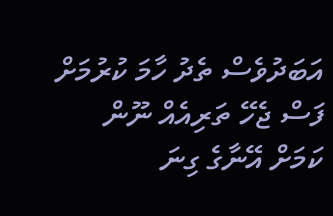އަބަދުވެސް ތެދު ހާމަ ކުރުމަށް ފަސް ޖެހޭ ތަރިއެއް ނޫން ކަމަށް އޭނާގެ ގިނަ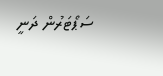ސަޕޯޓަރުން ދަނީ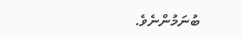ބުނަމުންނެވެ.